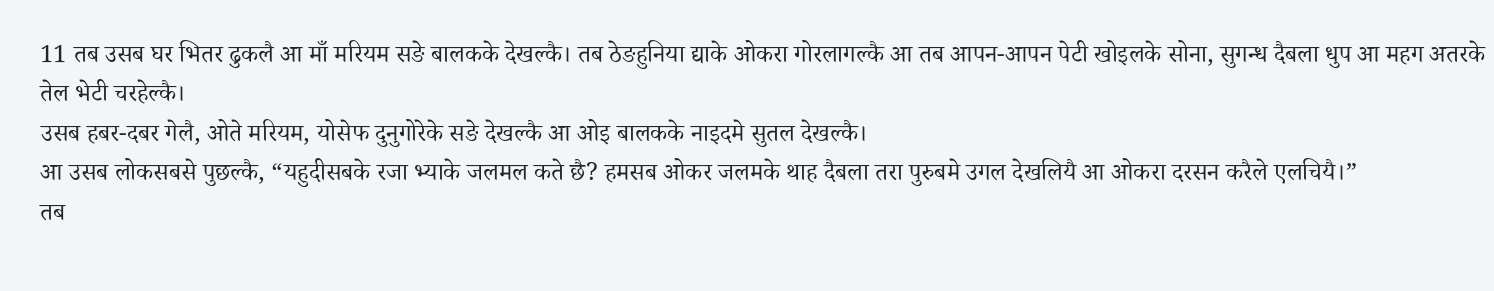11 तब उसब घर भितर ढुकलै आ माँ मरियम सङे बालकके देखल्कै। तब ठेङहुनिया द्याके ओकरा गोरलागल्कै आ तब आपन-आपन पेटी खोइलके सोना, सुगन्ध दैबला धुप आ महग अतरके तेल भेटी चरहेल्कै।
उसब हबर-दबर गेलै, ओते मरियम, योसेफ दुनुगोरेके सङे देखल्कै आ ओइ बालकके नाइदमे सुतल देखल्कै।
आ उसब लोकसबसे पुछल्कै, “यहुदीसबके रजा भ्याके जलमल कते छै? हमसब ओकर जलमके थाह दैबला तरा पुरुबमे उगल देखलियै आ ओकरा दरसन करैले एलचियै।”
तब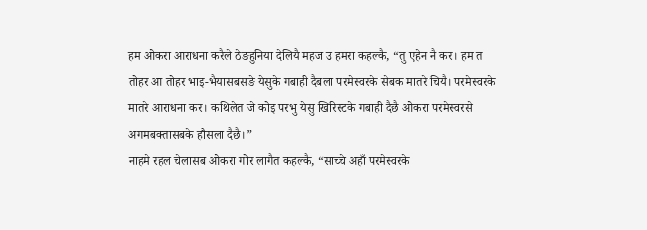हम ओकरा आराधना करैले ठेङहुनिया देलियै महज उ हमरा कहल्कै, “तु एहेन नै कर। हम त तोहर आ तोहर भाइ-भैयासबसङे येसुके गबाही दैबला परमेस्वरके सेबक मातरे चियै। परमेस्वरके मातरे आराधना कर। कथिलेत जे कोइ परभु येसु खिरिस्टके गबाही दैछै ओकरा परमेस्वरसे अगमबक्तासबके हौसला दैछै।”
नाहमे रहल चेलासब ओकरा गोर लागैत कहल्कै, “साच्चे अहाँ परमेस्वरके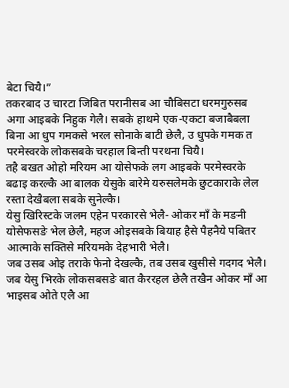बेटा चियै।”
तकरबाद उ चारटा जिबित परानीसब आ चौबिसटा धरमगुरुसब अगा आइबके निहुक गेलै। सबके हाथमे एक-एकटा बजाबैबला बिना आ धुप गमकसे भरल सोनाके बाटी छेलै, उ धुपके गमक त परमेस्वरके लोकसबके चरहाल बिन्ती परथना चियै।
तहै बखत ओहो मरियम आ योसेफके लग आइबके परमेस्वरके बढाइ करल्कै आ बालक येसुके बारेमे यरुसलेमके छुटकाराके लेल रस्ता देखैबला सबके सुनेल्कै।
येसु खिरिस्टके जलम एहेन परकारसे भेलै- ओकर माँ के मङनी योसेफसङे भेल छेलै, महज ओइसबके बियाह हैसे पैहनैये पबितर आत्माके सक्तिसे मरियमके देहभारी भेलै।
जब उसब ओइ तराके फेनो देखल्कै, तब उसब खुसीसे गदगद भेलै।
जब येसु भिरके लोकसबसङे बात कैररहल छेलै तखैन ओकर माँ आ भाइसब ओते एलै आ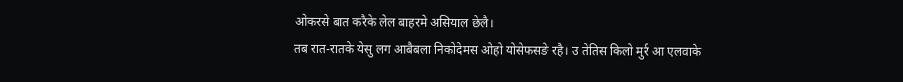ओकरसे बात करैके लेल बाहरमे असियाल छेलै।
तब रात-रातके येसु लग आबैबला निकोदेमस ओहो योसेफसङे रहै। उ तेतिस किलो मुर्र आ एलवाके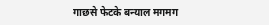गाछसे फेटके बन्याल मगमग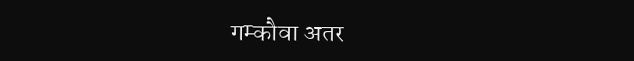गम्कौवा अतर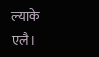ल्याके एलै।